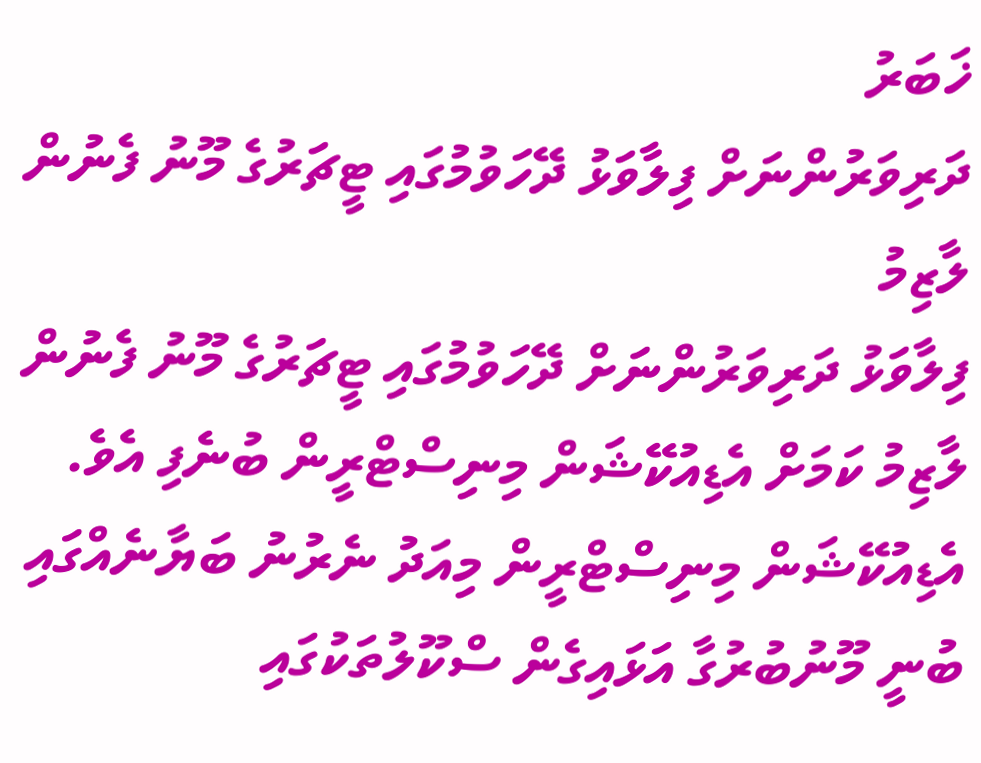ޚަބަރު
ދަރިވަރުންނަށް ފިލާވަޅު ދޭހަވުމުގައި ޓީޗަރުގެ މޫނު ފެނުން ލާޒިމު
ފިލާވަޅު ދަރިވަރުންނަށް ދޭހަވުމުގައި ޓީޗަރުގެ މޫނު ފެނުން ލާޒިމު ކަމަށް އެޑިއުކޭޝަން މިނިސްޓްރީން ބުނެފި އެވެ.
އެޑިއުކޭޝަން މިނިސްޓްރީން މިއަދު ނެރުނު ބަޔާނެއްގައި ބުނީ މޫނުބުރުގާ އަޅައިގެން ސްކޫލުތަކުގައި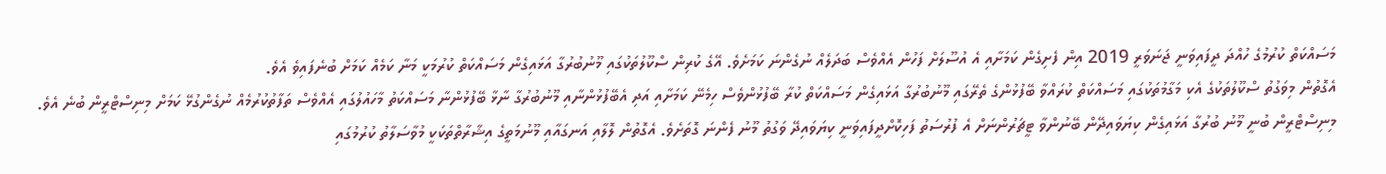މަސައްކަތް ކުރުމުގެ ހުއްދަ ދީފައިވަނީ ޖަނަވަރީ 2019 އިން ފެށިގެން ކަމަށާއި އެ އުސޫލަށް ފަހުން އެއްވެސް ބަދަލެއް ނުގެންނަ ކަމަށެވެ. އޭގެ ކުރިން ސްކޫލުތަކުގައި މޫނުބުރުގާ އަޅައިގެން މަސައްކަތް ކުރުމަކީ މަނާ ކަމެއް ކަމަށް ބުނެފައިވެ އެވެ.
އެގޮތުން މިވަގުތު ސްކޫލުތަކުގެ އެކި މަގާމުތަކުގައި މަސައްކަތް ކުރައްވާ ބޭފުޅުންގެ ތެރޭގައި މޫނުބުރުގާ އަޅައިގެން މަސައްކަތް ކުރާ ބޭފުޅުންވެސް ހިމެނޭ ކަމަށާއި އަދި އެބޭފުޅުންނާއި މޫނުބުރުގާ ނާޅާ ބޭފުޅުންނާ މަސައްކަތު މާހައުލުގައި އެއްވެސް ތަފާތުކުރުމެއް ނުގެންގުޅޭ ކަމަށް މިނިސްޓްރީން ބުނެ އެވެ.
މިނިސްޓްރީން ބުނީ މޫނު ބުރުގާ އަޅައިގެން ކިޔަވައިދޭން ބޭނުންވާ ޓީޗަރުންނަށް އެ ފުރުސަތު ފަހިކޮށްދީފައިވަނީ ކިޔަވައިދޭ ވަގުތު މޫނު ފެންނަ ގޮތަށެވެ. އެގޮތުން ލޮލާއި އަނގައާއި މޫނުމަތީގެ އިޝާރާތްތަކަކީ މުވާސަލާތު ކުރުމުގައި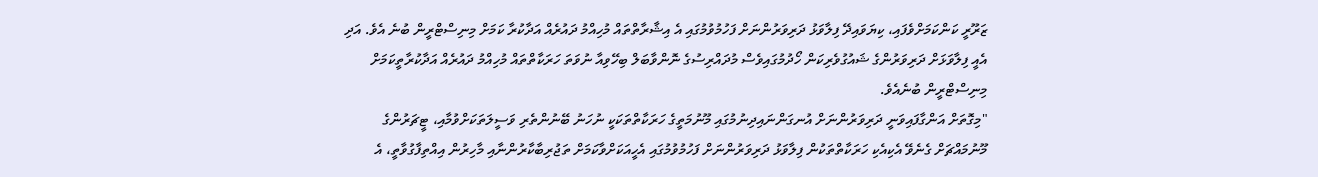ޒަރޫރީ ކަންކަމަށްވެފައި، ކިޔަވައިދޭ ފިލާވަޅު ދަރިވަރުންނަށް ފަހުމުވުމުގައި އެ އިޝާރާތްތައް މުހިއްމު ދައުރެއް އަދާކުރާ ކަމަށް މިނިސްޓްރީން ބުނެ އެވެ. އަދި އެއީ ފިލާވަޅަށް ދަރިވަރުންގެ ޝައުގުވެރިކަން ހޯދުމުގައިވެސް މުދައްރިސުގެ ނޮންވާބަލް ބިހޭވިއާ ނުވަތަ ހަރަކާތްތައް މުހިއްމު ދައުރެއް އަދާކުރާތީކަމަށް މިނިސްޓްރީން ބުނެއެވެ.
"މިގޮތަށް އަންގާފައިވަނީ ދަރިވަރުންނަށް އުނގަންނައިދިނުމުގައި މޫނުމަތީގެ ހަރަކާތްތަކަކީ ނުހަނު ބޭނުންތެރި ވަސީލަތަކަށްވުމާއި، ޓީޗަރުންގެ މޫނުމައްޗަށް ގެނެވޭ އެކިއެކި ހަރަކާތްތަކުން ފިލާވަޅު ދަރިވަރުންނަށް ފަހުމުވުމުގައި އެހީއަކަށްވާކަމަށް ތަޖުރިބާކާރުންނާއި މާހިރުން އިއްތިފާގުވާތީ، އެ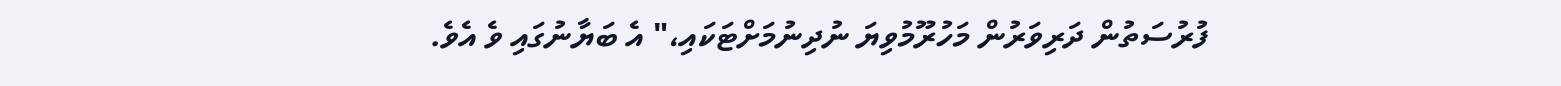ފުރުސަތުން ދަރިވަރުން މަހުރޫމުވިޔަ ނުދިނުމަށްޓަކައި،" އެ ބަޔާނުގައި ވެ އެވެ.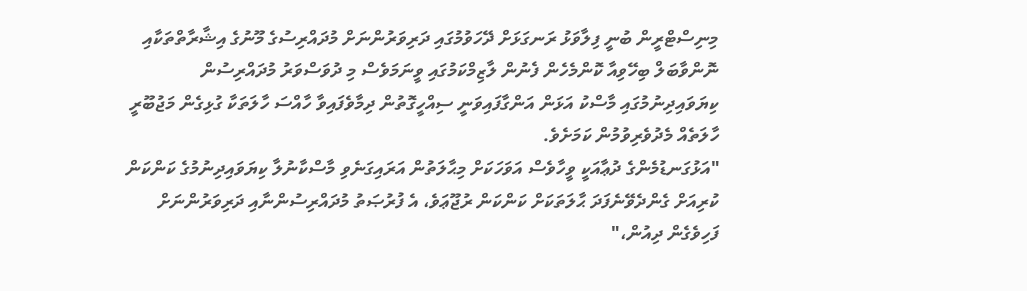މިނިސްޓްރީން ބުނީ ފިލާވަޅު ރަނގަޅަށް ދޭހަވުމުގައި ދަރިވަރުންނަށް މުދައްރިސުގެ މޫނުގެ އިޝާރާތްތަކާއި ނޮންވާބަލް ބިހޭވިއާ ކޮންމެހެން ފެނުން ލާޒިމްކަމުގައި ވީނަމަވެސް މި ދުވަސްވަރު މުދައްރިސުން ކިޔަވައިދިނުމުގައި މާސްކު އަޅަން އަންގާފައިވަނީ ސިއްހީގޮތުން ދިމާވެފައިވާ ހާއްސަ ހާލަތަކާ ގުޅިގެން މަޖުބޫރީ ހާލަތެއް މެދުވެރިވުމުން ކަމަށެވެ.
"އަޅުގަނޑުމެންގެ ދުޢާއަކީ ވީހާވެސް އަވަހަކަށް މިޙާލަތުން އަރައިގަނެވި މާސްކާނުލާ ކިޔަވައިދިނުމުގެ ކަންކަން ކުރިއަށް ގެންދެވޭނެފަދަ ޙާލަތަކަށް ކަންކަން ރުޖޫޢަވެ، އެ ފުރުޞަތު މުދައްރިސުންނާއި ދަރިވަރުންނަށް ފަހިވެގެން ދިއުން،"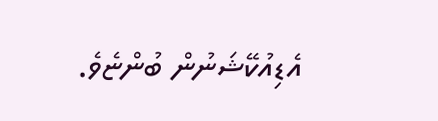އެޑިއުކޭޝަނުން ބުންޏެވެ.